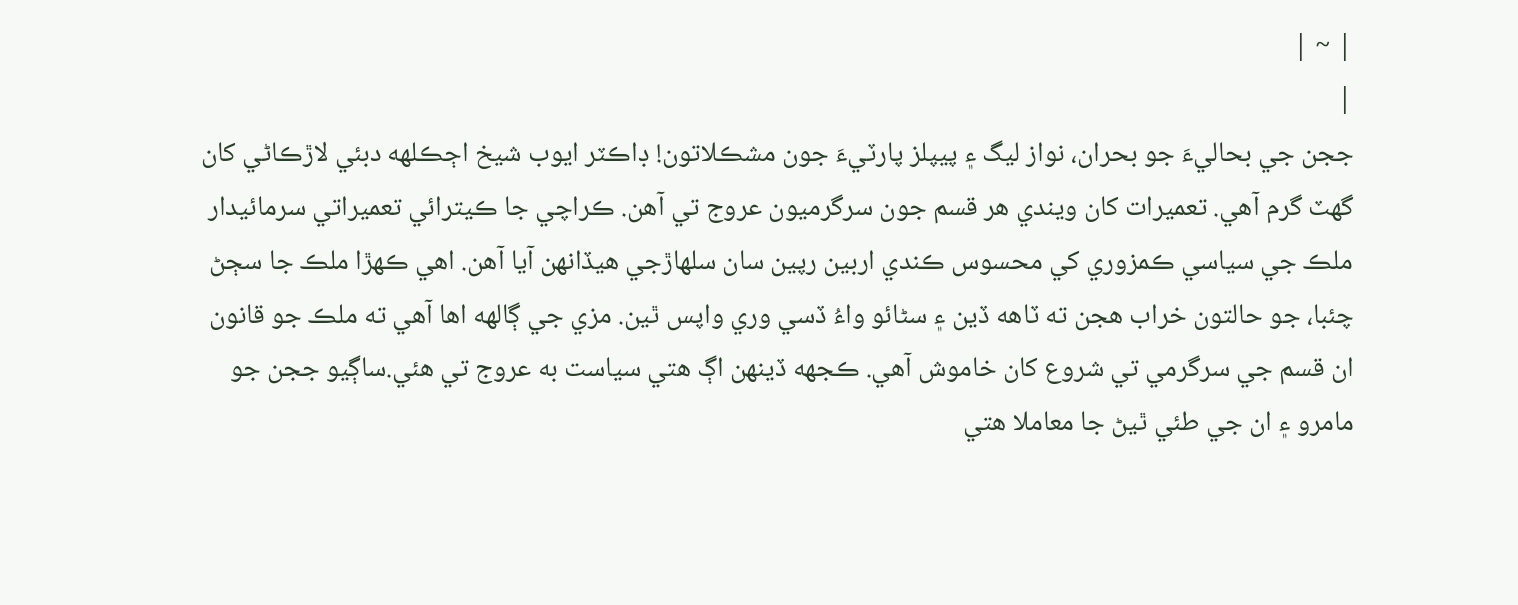| ~ |
|
ججن جي بحاليءَ جو بحران، نواز ليگ ۽ پيپلز پارٽيءَ جون مشڪلاتون! ڊاڪٽر ايوب شيخ اڄڪلهه دبئي لاڙڪاڻي کان گهٽ گرم آهي. تعميرات کان ويندي هر قسم جون سرگرميون عروج تي آهن. ڪراچي جا ڪيترائي تعميراتي سرمائيدار ملڪ جي سياسي ڪمزوري کي محسوس ڪندي اربين رپين سان سلهاڙجي هيڏانهن آيا آهن. اهي ڪهڙا ملڪ جا سڄڻ چئبا، جو حالتون خراب هجن ته ٽاهه ڏين ۽ سڻائو واءُ ڏسي وري واپس ٿين. مزي جي ڳالهه اها آهي ته ملڪ جو قانون ان قسم جي سرگرمي تي شروع کان خاموش آهي. ڪجهه ڏينهن اڳ هتي سياست به عروج تي هئي.ساڳيو ججن جو مامرو ۽ ان جي طئي ٿيڻ جا معاملا هتي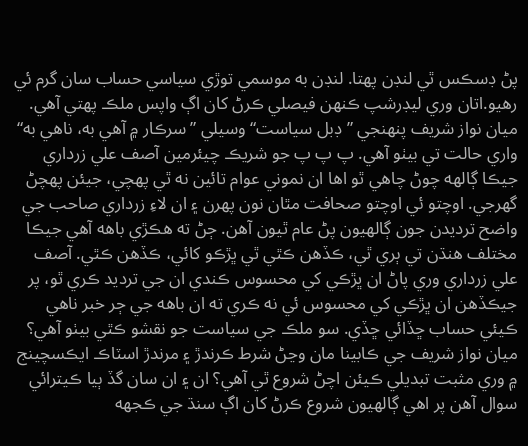پڻ ڊسڪس ٿي لنڊن پهتا. لنڊن به موسمي توڙي سياسي حساب سان گرم ئي رهيو.اتان وري ليڊرشپ ڪنهن فيصلي ڪرڻ کان اڳ واپس ملڪ پهتي آهي. ميان نواز شريف پنهنجي ”ڊبل سياست“ وسيلي ”سرڪار ۾ آهي به، ناهي به“ واري حالت تي بيٺو آهي. پ پ پ جو شريڪ چيئرمين آصف علي زرداري جيڪا ڳالهه چوڻ چاهي ٿو اها ان نموني عوام تائين نه ٿي پهچي، جيئن پهچڻ گهرجي. اوچتو ئي اوچتو صحافت مٿان نون پهرن ۽ ان لاءِ زرداري صاحب جي واضح ترديدن جون ڳالهيون پڻ عام ٿيون آهن. ڄڻ ته هڪڙي باهه آهي جيڪا مختلف هنڌن تي ٻري ٿي، ڪڏهن ڪٿي ٿي ڀڙڪو کائي، ڪڏهن ڪٿي. آصف علي زرداري وري پاڻ ان ڀڙڪي کي محسوس ڪندي ان جي ترديد ڪري ٿو، پر جيڪڏهن ان ڀڙڪي کي محسوس ئي نه ڪري ته ان باهه جي ڄر خبر ناهي ڪيئي حساب ڇڏائي ڇڏي. سو ملڪ جي سياست جو نقشو ڪٿي بيٺو آهي؟ ميان نواز شريف جي ڪابينا مان وڃڻ شرط ڪرندڙ ۽ مرندڙ اسٽاڪ ايڪسچينج ۾ وري مثبت تبديلي ڪيئن اچڻ شروع ٿي آهي؟ ان ۽ ان سان گڏ ٻيا ڪيترائي سوال آهن پر اهي ڳالهيون شروع ڪرڻ کان اڳ سنڌ جي ڪجهه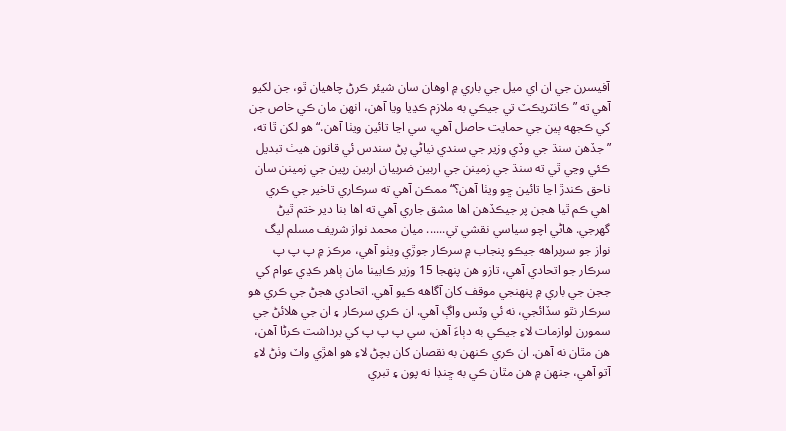آفيسرن جي ان اي ميل جي باري ۾ اوهان سان شيئر ڪرڻ چاهيان ٿو، جن لکيو آهي ته ”ڪانٽريڪٽ تي جيڪي به ملازم ڪڍيا ويا آهن، انهن مان ڪي خاص جن کي ڪجهه ٻين جي حمايت حاصل آهي، سي اڃا تائين ويٺا آهن.“ هو لکن ٿا ته، ”جڏهن سنڌ جي وڏي وزير جي سندي نياڻي پڻ سندس ئي قانون هيٺ تبديل ڪئي وڃي ٿي ته سنڌ جي زمينن جي اربين ضربيان اربين رپين جي زمينن سان ناحق ڪندڙ اڃا تائين ڇو ويٺا آهن؟“ ممڪن آهي ته سرڪاري تاخير جي ڪري اهي ڪم ٿيا هجن پر جيڪڏهن اها مشق جاري آهي ته اها بنا دير ختم ٿيڻ گهرجي. هاڻي اچو سياسي نقشي تي...... ميان محمد نواز شريف مسلم ليگ نواز جو سربراهه جيڪو پنجاب ۾ سرڪار جوڙي ويٺو آهي، مرڪز ۾ پ پ پ سرڪار جو اتحادي آهي، تازو هن پنهجا 15 وزير ڪابينا مان ٻاهر ڪڍي عوام کي ججن جي باري ۾ پنهنجي موقف کان آگاهه ڪيو آهي. اتحادي هجڻ جي ڪري هو سرڪار نٿو سڏائجي، نه ئي وٽس واڳ آهي. ان ڪري سرڪار ۽ ان جي هلائڻ جي سمورن لوازمات لاءِ جيڪي به دٻاءَ آهن، سي پ پ پ کي برداشت ڪرڻا آهن، هن مٿان نه آهن. ان ڪري ڪنهن به نقصان کان بچڻ لاءِ هو اهڙي واٽ وٺڻ لاءِ آتو آهي، جنهن ۾ هن مٿان ڪي به ڇنڊا نه پون ۽ تبري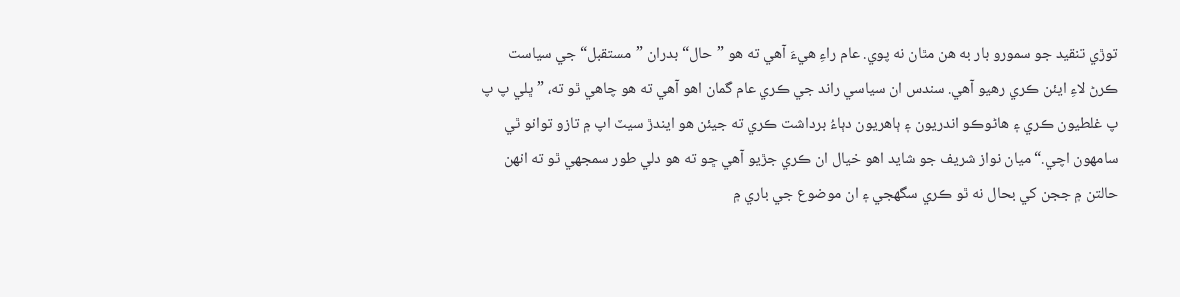توڙي تنقيد جو سمورو بار به هن مٿان نه پوي. عام راءِ هيءَ آهي ته هو ”حال“ بدران ”مستقبل“ جي سياست ڪرڻ لاءِ ايئن ڪري رهيو آهي. سندس ان سياسي راند جي ڪري عام گمان اهو آهي ته هو چاهي ٿو ته، ”ڀلي پ پ پ غلطيون ڪري ۽ هاڻوڪو اندريون ۽ ٻاهريون دٻاءُ برداشت ڪري ته جيئن هو ايندڙ سيٽ اپ ۾ تازو توانو ٿي سامهون اچي.“ ميان نواز شريف جو شايد اهو خيال ان ڪري جڙيو آهي ڇو ته هو دلي طور سمجهي ٿو ته انهن حالتن ۾ ججن کي بحال نه ٿو ڪري سگهجي ۽ ان موضوع جي باري ۾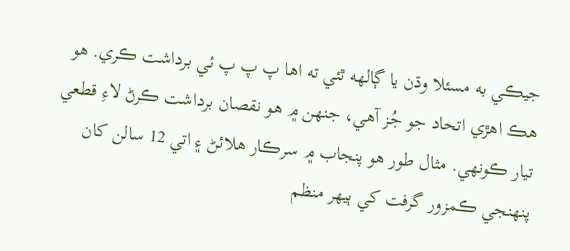جيڪي به مسئلا وڌن يا ڳالهه ٿئي ته اها پ پ پ ئي برداشت ڪري. هو هڪ اهڙي اتحاد جو جُز آهي، جنهن ۾ هو نقصان برداشت ڪرڻ لاءِ قطعي تيار ڪونهي. مثال طور هو پنجاب ۾ سرڪار هلائڻ ۽ اتي 12 سالن کان پنهنجي ڪمزور گرفت کي ٻيهر منظم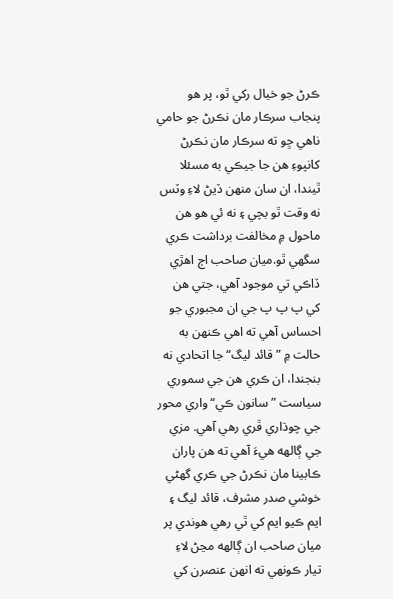ڪرڻ جو خيال رکي ٿو، پر هو پنجاب سرڪار مان نڪرڻ جو حامي ناهي ڇو ته سرڪار مان نڪرڻ کانپوءِ هن جا جيڪي به مسئلا ٿيندا، ان سان منهن ڏيڻ لاءِ وٽس نه وقت ٿو بچي ۽ نه ئي هو هن ماحول ۾ مخالفت برداشت ڪري سگهي ٿو.ميان صاحب اڄ اهڙي ڏاڪي تي موجود آهي، جتي هن کي پ پ پ جي ان مجبوري جو احساس آهي ته اهي ڪنهن به حالت ۾ ”قائد ليگ“ جا اتحادي نه بنجندا، ان ڪري هن جي سموري سياست ”سانون ڪي“ واري محور جي چوڌاري ڦري رهي آهي. مزي جي ڳالهه هيءَ آهي ته هن پاران ڪابينا مان نڪرڻ جي ڪري گهڻي خوشي صدر مشرف، قائد ليگ ۽ ايم ڪيو ايم کي ٿي رهي هوندي پر ميان صاحب ان ڳالهه مڃڻ لاءِ تيار ڪونهي ته انهن عنصرن کي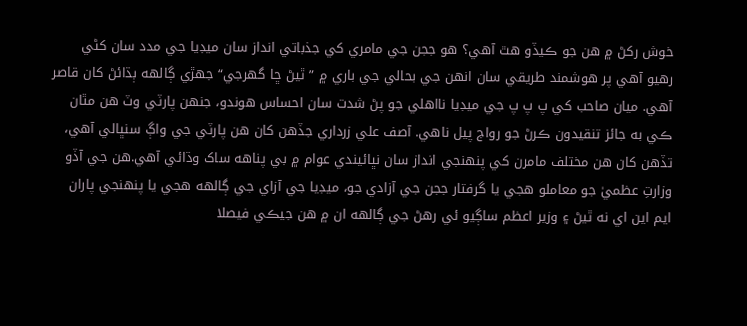خوش رکڻ ۾ هن جو ڪيڏو هٿ آهي؟ هو ججن جي مامري کي جذباتي انداز سان ميڊيا جي مدد سان کڻي رهيو آهي پر هوشمند طريقي سان انهن جي بحالي جي باري ۾ ” ٿيڻ ڇا گهرجي“ جهڙي ڳالهه ٻڌائڻ کان قاصر آهي. ميان صاحب کي پ پ پ جي ميڊيا نااهلي جو پڻ شدت سان احساس هوندو، جنهن پارٽي وٽ هن مٿان ڪي به جائز تنقيدون ڪرڻ جو رواج پيل ناهي. آصف علي زرداري جڏهن کان هن پارٽي جي واڳ سنڀالي آهي، تڏهن کان هن مختلف مامرن کي پنهنجي انداز سان نڀائيندي عوام ۾ بي پناهه ساک وڌائي آهي.هن جي آڏو وزارتِ عظميٰ جو معاملو هجي يا گرفتار ججن جي آزادي جو، ميڊيا جي آزاي جي ڳالهه هجي يا پنهنجي پاران ايم اين اي نه ٿيڻ ۽ وزير اعظم ساڳيو ئي رهڻ جي ڳالهه ان ۾ هن جيڪي فيصلا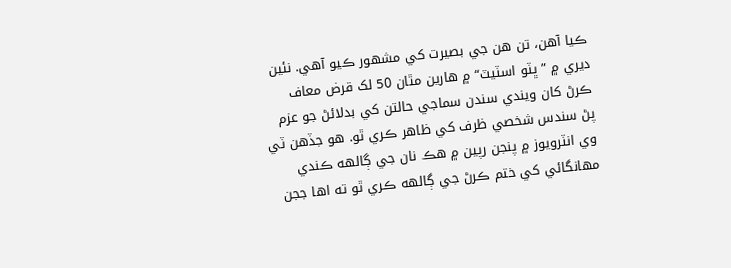ڪيا آهن، تن هن جي بصيرت کي مشهور ڪيو آهي. نئين ديري ۾ ”ڀٽو اسٽيٽ“ ۾ هارين مٿان 50 لک قرض معاف ڪرڻ کان ويندي سندن سماجي حالتن کي بدلائڻ جو عزم پڻ سندس شخصي ظرف کي ظاهر ڪري ٿو. هو جڏهن ٽي وي انٽرويوز ۾ پنجن رپين ۾ هڪ نان جي ڳالهه ڪندي مهانگائي کي ختم ڪرڻ جي ڳالهه ڪري ٿو ته اها ججن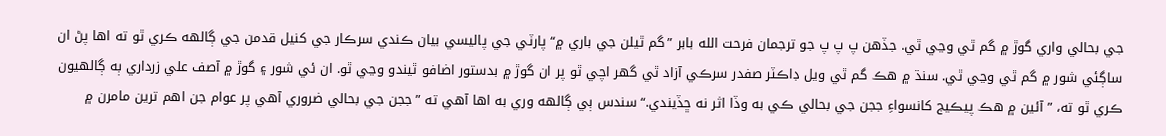جي بحالي واري گوڙ ۾ گم ٿي وڃي ٿي. جڏهن پ پ پ جو ترجمان فرحت الله بابر ”گم ٿيلن جي باري ۾“ پارٽي جي پاليسي بيان ڪندي سرڪار جي کنيل قدمن جي ڳالهه ڪري ٿو ته اها پڻ ان ساڳئي شور ۾ گم ٿي وڃي ٿي. سنڌ ۾ هڪ گم ٿي ويل ڊاڪٽر صفدر سرڪي آزاد ٿي گهر اچي ٿو پر ان گوڙ ۾ بدستور اضافو ٿيندو وڃي ٿو. ان ئي شور ۽ گوڙ ۾ آصف علي زرداري ٻه ڳالهيون ڪري ٿو ته، ”آئين ۾ هڪ پيڪيج کانسواءِ ججن جي بحالي ڪي به وڏا اثر نه ڇڏيندي.“ سندس ٻي ڳالهه وري به اها آهي ته ”ججن جي بحالي ضروري آهي پر عوام جن اهم ترين مامرن ۾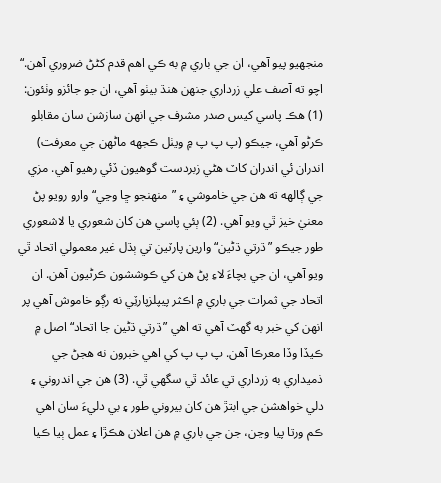منجهيو پيو آهي، ان جي باري ۾ به ڪي اهم قدم کڻڻ ضروري آهن.“ اچو ته آصف علي زرداري جنهن هنڌ بيٺو آهي، ان جو جائزو وٺئون: (1) هڪ پاسي کيس صدر مشرف جي انهن سازشن سان مقابلو ڪرڻو آهي، جيڪو (پ پ پ ۾ ويٺل ڪجهه ماڻهن جي معرفت) اندران ئي اندران کاٽ هڻي زبردست گوهيون ڏئي رهيو آهي. مزي جي ڳالهه ته هن جي خاموشي ۽ ”منهنجو ڇا وڃي“ وارو رويو پڻ معنيٰ خيز ٿي ويو آهي. (2) ٻئي پاسي هن کان شعوري يا لاشعوري طور جيڪو ”ڌرتي ڌڻين“ وارين پارٽين تي ٻڌل غير معمولي اتحاد ٿي ويو آهي، ان جي بچاءَ لاءِ پڻ هن کي ڪوششون ڪرڻيون آهن. ان اتحاد جي ثمرات جي باري ۾ اڪثر پيپلزپارٽِي نه رڳو خاموش آهي پر انهن کي خبر به گهٽ آهي ته اهي ”ڌرتي ڌڻين جا اتحاد“ اصل ۾ ڪيڏا وڏا معرڪا آهن. پ پ پ کي اهي خبرون نه هجڻ جي ذميداري به زرداري تي عائد ٿي سگهي ٿي. (3) هن جي اندروني ۽ دلي خواهشن جي ابتڙ هن کان بيروني طور ۽ بي دليءَ سان اهي ڪم ورتا پيا وڃن، جن جي باري ۾ هن اعلان هڪڙا ۽ عمل ٻيا ڪيا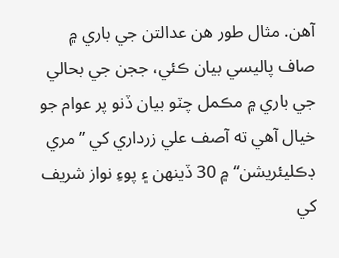آهن. مثال طور هن عدالتن جي باري ۾ صاف پاليسي بيان ڪئي، ججن جي بحالي جي باري ۾ مڪمل چٽو بيان ڏنو پر عوام جو خيال آهي ته آصف علي زرداري کي ”مري ڊڪليئريشن“ ۾ 30 ڏينهن ۽ پوءِ نواز شريف کي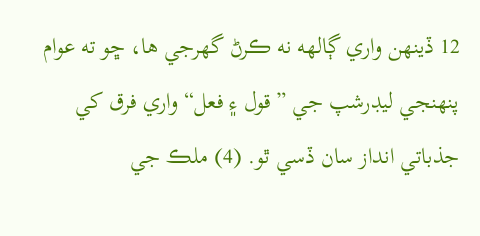12 ڏينهن واري ڳالهه نه ڪرڻ گهرجي ها، ڇو ته عوام پنهنجي ليڊرشپ جي ”قول ۽ فعل“ واري فرق کي جذباتي انداز سان ڏسي ٿو. (4) ملڪ جي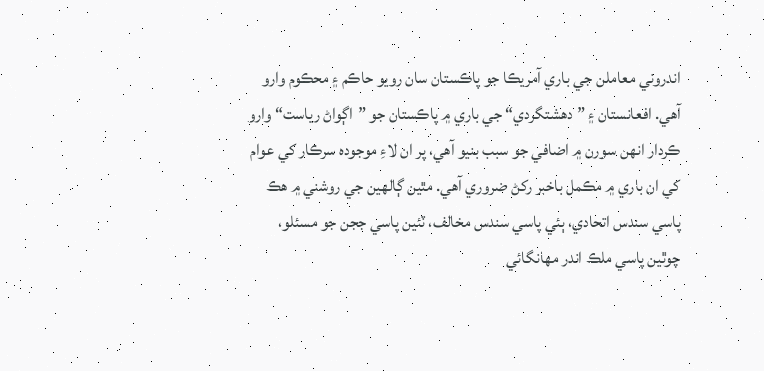اندروني معاملن جي باري آمريڪا جو پاڪستان سان رويو حاڪم ۽ محڪوم وارو آهي. افعانستان ۽ ”دهشتگردي“ جي باري ۾ پاڪستان جو ”اڳواڻ رياست“ وارو ڪردار انهن سورن ۾ اضافي جو سبب بنيو آهي، پر ان لاءِ موجوده سرڪار کي عوام کي ان باري ۾ مڪمل باخبر رکڻ ضروري آهي. مٿين ڳالهين جي روشني ۾ هڪ پاسي سندس اتحادي، ٻئي پاسي سندس مخالف، ٽئين پاسي ججن جو مسئلو، چوٿين پاسي ملڪ اندر مهانگائي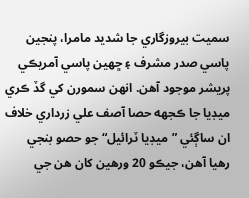سميت بيروزگاري جا شديد مامرا، پنجين پاسي صدر مشرف ۽ ڇهين پاسي آمريڪي پريشر موجود آهن. انهن سمورن کي گڏ ڪري ميڊيا جا ڪجهه حصا آصف علي زرداري خلاف ان ساڳئي ”ميڊيا ٽرائيل“ جو حصو بنجي رهيا آهن، جيڪو 20 ورهين کان هن جي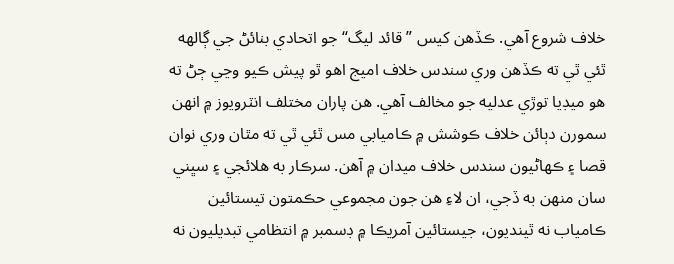خلاف شروع آهي. ڪڏهن کيس ”قائد ليگ“ جو اتحادي بنائڻ جي ڳالهه ٿئي ٿي ته ڪڏهن وري سندس خلاف اميج اهو ٿو پيش ڪيو وڃي ڄڻ ته هو ميڊيا توڙي عدليه جو مخالف آهي. هن پاران مختلف انٽرويوز ۾ انهن سمورن دٻائن خلاف ڪوشش ۾ ڪاميابي مس ٿئي ٿي ته مٿان وري نوان قصا ۽ ڪهاڻيون سندس خلاف ميدان ۾ آهن. سرڪار به هلائجي ۽ سڀني سان منهن به ڏجي، ان لاءِ هن جون مجموعي حڪمتون تيستائين ڪامياب نه ٿينديون، جيستائين آمريڪا ۾ ڊسمبر ۾ انتظامي تبديليون نه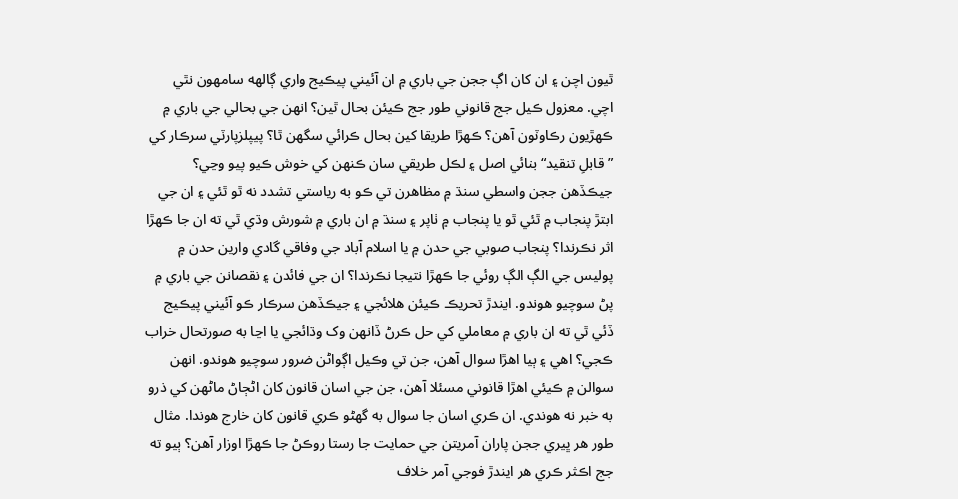ٿيون اچن ۽ ان کان اڳ ججن جي باري ۾ ان آئيني پيڪيج واري ڳالهه سامهون نٿي اچي. معزول ڪيل جج قانوني طور جج ڪيئن بحال ٿين؟ انهن جي بحالي جي باري ۾ ڪهڙيون رڪاوٽون آهن؟ ڪهڙا طريقا کين بحال ڪرائي سگهن ٿا؟ پيپلزپارٽي سرڪار کي ”قابلِ تنقيد“ بنائي اصل ۽ لڪل طريقي سان ڪنهن کي خوش ڪيو پيو وڃي؟ جيڪڏهن ججن واسطي سنڌ ۾ مظاهرن تي ڪو به رياستي تشدد نه ٿو ٿئي ۽ ان جي ابتڙ پنجاب ۾ ٿئي ٿو يا پنجاب ۾ ٺاپر ۽ سنڌ ۾ ان باري ۾ شورش وڌي ٿي ته ان جا ڪهڙا اثر نڪرندا؟ پنجاب صوبي جي حدن ۾ يا اسلام آباد جي وفاقي گادي وارين حدن ۾ پوليس جي الڳ الڳ روئي جا ڪهڙا نتيجا نڪرندا؟ ان جي فائدن ۽ نقصانن جي باري ۾ پڻ سوچيو هوندو. ايندڙ تحريڪ ڪيئن هلائجي ۽ جيڪڏهن سرڪار ڪو آئيني پيڪيج ڏئي ٿي ته ان باري ۾ معاملي کي حل ڪرڻ ڏانهن وک وڌائجي يا اڃا به صورتحال خراب ڪجي؟ اهي ۽ ٻيا اهڙا سوال آهن، جن تي وڪيل اڳواڻن ضرور سوچيو هوندو. انهن سوالن ۾ ڪيئي اهڙا قانوني مسئلا آهن، جن جي اسان قانون کان اڻڄاڻ ماڻهن کي ذرو به خبر نه هوندي. ان ڪري اسان جا سوال به گهڻو ڪري قانون کان خارج هوندا. مثال طور هر ڀيري ججن پاران آمريتن جي حمايت جا رستا روڪڻ جا ڪهڙا اوزار آهن؟ ٻيو ته جج اڪثر ڪري هر ايندڙ فوجي آمر خلاف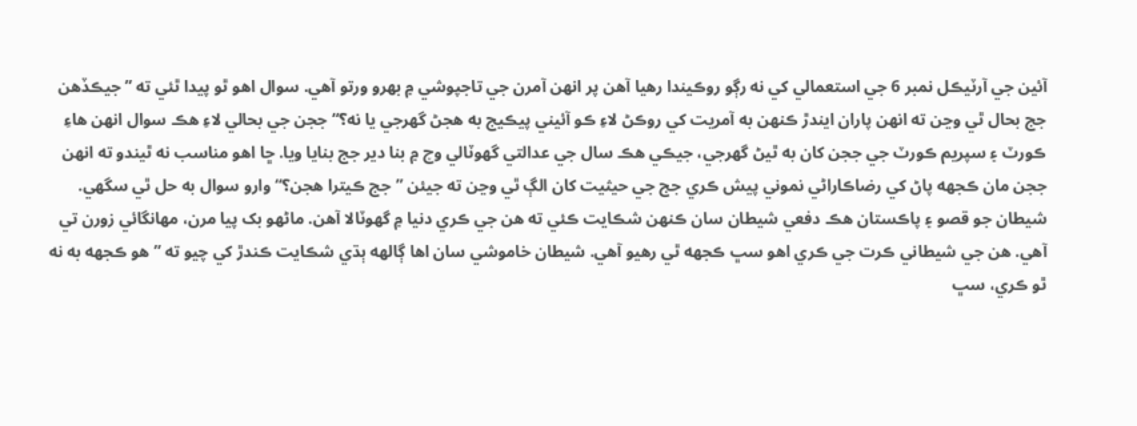آئين جي آرٽيڪل نمبر 6 جي استعمالي کي نه رڳو روڪيندا رهيا آهن پر انهن آمرن جي تاجپوشي ۾ بهرو ورتو آهي. سوال اهو ٿو پيدا ٿئي ته ”جيڪڏهن جج بحال ٿي وڃن ته انهن پاران ايندڙ ڪنهن به آمريت کي روڪڻ لاءِ ڪو آئيني پيڪيج به هجڻ گهرجي يا نه؟“ ججن جي بحالي لاءِ هڪ سوال انهن هاءِ ڪورٽ ۽ سپريم ڪورٽ جي ججن کان به ٿيڻ گهرجي، جيڪي هڪ سال جي عدالتي گهوٽالي وچ ۾ بنا دير جج بنايا ويا. ڇا اهو مناسب نه ٿيندو ته انهن ججن مان ڪجهه پاڻ کي رضاڪاراڻي نموني پيش ڪري جج جي حيثيت کان الڳ ٿي وڃن ته جيئن ”جج ڪيترا هجن؟“ وارو سوال به حل ٿي سگهي. شيطان جو قصو ۽ پاڪستان هڪ دفعي شيطان سان ڪنهن شڪايت ڪئي ته هن جي ڪري دنيا ۾ گهوٽالا آهن. ماڻهو بک پيا مرن، مهانگائي زورن تي آهي. هن جي شيطاني ڪرت جي ڪري اهو سڀ ڪجهه ٿي رهيو آهي. شيطان خاموشي سان اها ڳالهه ٻڌي شڪايت ڪندڙ کي چيو ته ”هو ڪجهه به نه ٿو ڪري، سڀ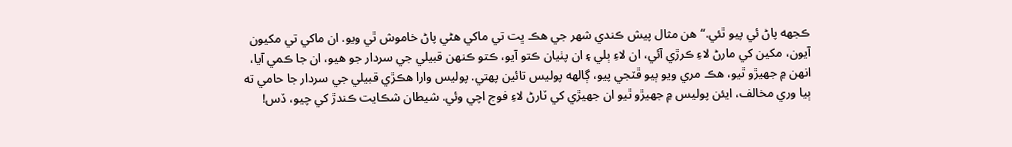ڪجهه پاڻ ئي پيو ٿئي.“ هن مثال پيش ڪندي شهر جي هڪ ڀت تي ماکي هڻي پاڻ خاموش ٿي ويو. ان ماکي تي مکيون آيون، مکين کي مارڻ لاءِ ڪرڙي آئي، ان لاءِ ٻلي ۽ ان پٺيان ڪتو آيو، ڪتو ڪنهن قبيلي جي سردار جو هيو، ان جا ڪمي آيا، انهن ۾ جهيڙو ٿيو، هڪ مري ويو ٻيو ڦٽجي پيو، ڳالهه پوليس تائين پهتي. پوليس وارا هڪڙي قبيلي جي سردار جا حامي ته ٻيا وري مخالف، ايئن پوليس ۾ جهيڙو ٿيو ان جهيڙي کي ٽارڻ لاءِ فوج اچي وئي. شيطان شڪايت ڪندڙ کي چيو، ڏس!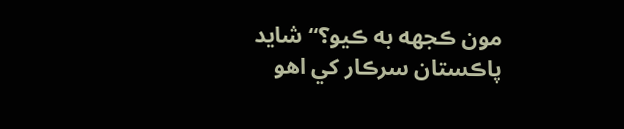مون ڪجهه به ڪيو؟“ شايد پاڪستان سرڪار کي اهو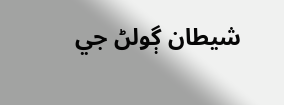شيطان ڳولڻ جي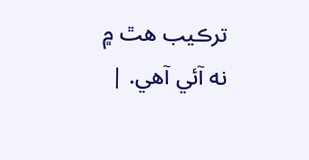ترڪيب هٿ ۾ نه آئي آهي. |